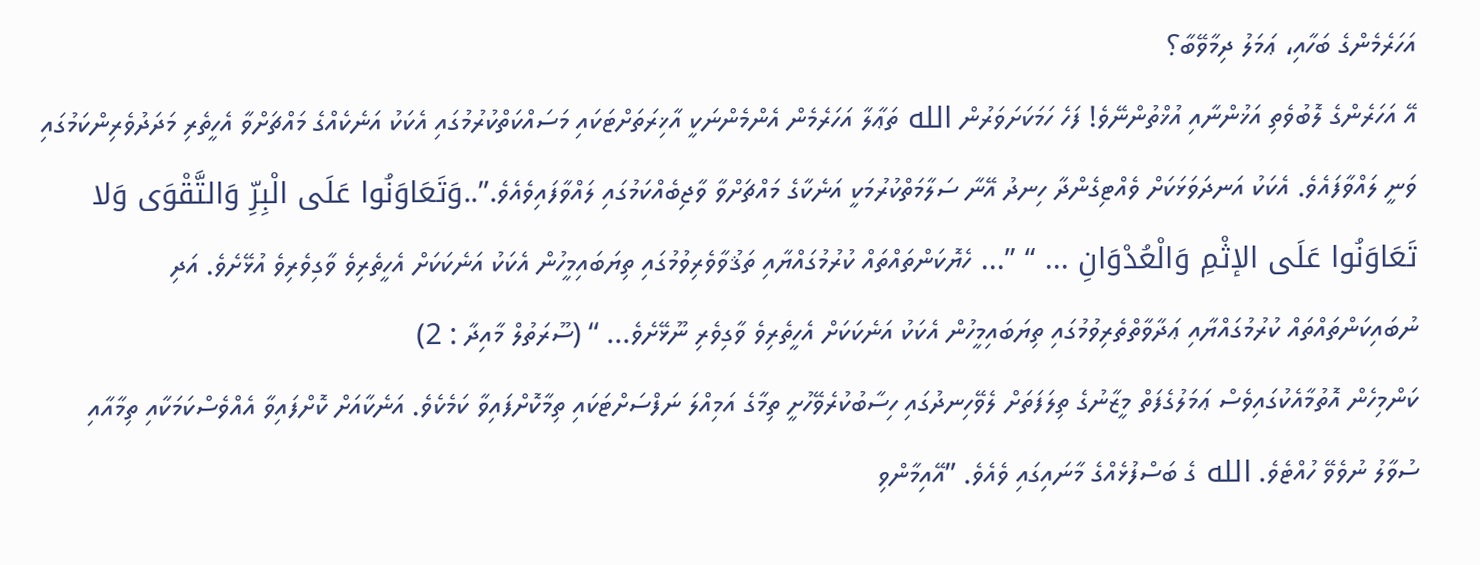އަހަރެމެންގެ ބަހާއި، ޢަމަލު ދިމާވޭބާ؟
އޭ އަހަރެންގެ ލޮބުވެތި އަޚުންނާއި އުޚްތުންނޭވެ! ފަހެ ހަމަކަށަވަރުން الله ތަޢާލާ އަހަރެމެން އެންމެންނަކީ އާޚިރަތަށްޓަކައި މަސައްކަތްކުރުމުގައި އެކަކު އަނެކެއްގެ މައްޗަށްވާ އެހީތެރި މަދަދުވެރިންކަމުގައި ވަނީ ލައްވާފައެވެ. އެކަކު އަނދަވަޅަކަށް ވެއްޓިގެންދާ ހިނދު އޭނާ ސަލާމަތްކުރުމަކީ އަނެކާގެ މައްޗަށްވާ ވާޖިބެއްކަމުގައި ލައްވާފައިވެއެވެ.”..وَتَعَاوَنُوا عَلَى الْبِرِّ وَالتَّقْوَى وَلا تَعَاوَنُوا عَلَى الإثْمِ وَالْعُدْوَانِ ... “ ”... ހެޔޮކަންތައްތައް ކުރުމުގައްޔާއި ތަޤުވާވެރިވުމުގައި ތިޔަބައިމީހުން އެކަކު އަނެކަކަށް އެހީތެރިވެ ވާގިވެރިވެ އުޅޭށެވެ. އަދި ނުބައިކަންތައްތައް ކުރުމުގައްޔާއި ޢަދާވާތްތެރިވުމުގައި ތިޔަބައިމީހުން އެކަކު އަނެކަކަށް އެހީތެރިވެ ވާގިވެރި ނޫޅޭށެވެ... “ (ސޫރަތުލް މާއިދާ : 2)
ކަންމިހެން އޮތުމާއެކުގައިވެސް ޢަމަލުގެފަތް މީޒާނުގެ ތިލަފަތަށް ލެވޭހިނދުގައި ހިސާބުކުރެވޭހުށީ ތިމާގެ އަމިއްލަ ނަފްސަށްޓަކައި ތިމާކޮށްފައިވާ ކަމެކެވެ. އަނެކާއަށް ކޮށްފައިވާ އެއްވެސްކަމަކާއި ތިމާއާއި ސުވާލު ނުވެވޭ ހުއްޓެވެ. الله ގެ ބަސްފުޅެއްގެ މާނައިގައި ވެއެވެ. ”އޭއިމާންވި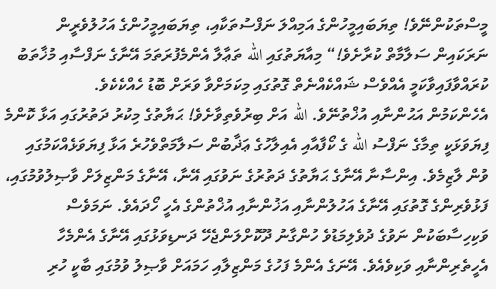މީސްތަކުންނޭވެ! ތިޔަބައިމީހުންގެ އަމިއްލަ ނަފްސުތަކާއި، ތިޔަބައިމީހުންގެ އަހުލުވެރީން ނަރަކައިން ސަލާމާތް ކުރާށެވެ!“ މިއާޔަތުގައި الله ތަޢާލާ އެންމެފުރަތަމަ އޭނާގެ ނަފްސާއި މުޚާތަބު ކުރައްވާފައިވާކަމީ އެއްވެސް ޝައްކެއްނެތް ގޮތުގައި މިކަމަށްވާ ވަރަށް ބޮޑު ހެއްކެކެވެ.
އެހެންކަމުން އަޙުންނާއި އުޚްތުނޭވެ. الله އަށް ބިރުވެތިވާށެވެ! ޙަޔާތުގެ މިކުރު ދަތުރުގައި އަޅާ ކޮންމެ ފިޔަވަޅަކީ ތިމާގެ ނަފްސު الله ގެ ކޯފާއާއި އެއިލާހުގެ ޢަޛާބުން ސަލާމަތްވެހުރެ އަޅާ ފިޔަވަޅެއްކަމުގައި ވުން ލާޒިމެވެ. އިންސާނާ އޭނާގެ ޙަޔާތުގެ ދަތުރުގެ ނަވުގައި އޭނާ، އޭނާގެ މަންޒިލަށް ވާޞިލުވުމުގައި، ފަޅުވެރިންގެ ގޮތުގައި އޭނާގެ އަހުލުންނާއި އަޚުންނާއި އުޚްތުންގެ އެހީ ހޯދައެވެ. ނަމަވެސް ވަކިހިސާބަކުން ނަވުގެ ދުވެލިމަޑުވެ ހުންގާނު ދޫކޮށްލަންޖެހޭ ދަނޑިވަޅުގައި އޭނާގެ އެންމެހާ އެހީތެރިންނާއި ވަކިވެއެވެ. އޭނަގެ އެންމެ ފަހުގެ މަންޒިލާއި ހަމައަށް ވާޞިލު ވުމުގައި ބާކީ ހުރި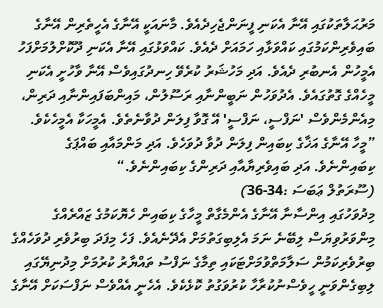މަރުޙަލާތަކުގައި އޭނާ އެކަނި ފީނަންޖެހިދެއެވެ. މާނައަކީ އޭނާގެ އެހީތެރިން އޭނާގެ ބައިވެރިންކަމުގައި ކައްވަޅާއި ހަމައަށް ދެއެވެ. ކައްވަޅުގައި އޭނާ އެކަނި ދޫކޮށްލުމަށްފަހު އެމީހުން އެނބުރި ދެއެވެ. އަދި މަހުޝަރު ކުރެވޭ ހިނދުގައިވެސް އޭނާ ވާހުށީ އެކަނި މީހެއްގެ ގޮތުގައެވެ. އެދުވަހުން ނަބީންނާއި ރަސޫލުން، މައިންބަފައިންނާއި ދަރިން، މިއެންމެންވެސް 'ނަފްސީ، ނަފްސީ' އޭ ގޮވާ ފިލަން ދުވާނެތެވެ. އެމީހަކާ އެމީހެކެވެ.
”މީހާ އޭނާގެ އަޚާގެ ކިބައިން ފިލަން ދުވާ ދުވަހެވެ. އަދި މަންމައާއި ބައްޕަގެ ކިބައިންނެވެ. އަދި ބައިވެރިޔާއާއި ދަރިންގެ ކިބައިންނެވެ.“
(ސޫރަތުލް ޢަބަސަ :34-36)
މިދުވަހުގައި އިންސާނާ އޭނާގެ އެންމެގާތް މީހާގެ ކިބައިން ހެޔޮކަމުގެ ޒައްރެއްގެ މިންވަރުވިޔަސް ލިބޭނެ ނަމަ އެލިބިގަތުމަށް އެދޭނެއެވެ. ފަހެ މިފަދަ ބިރުވެރި ދުވަހެއްގެ ބިރުވެރިކަމުން ސަލާމަތްވުމަށްޓަކައި ތިމާގެ ނަފްސު ތައްޔާރު ކުރުމަށް މިދުނިޔޭގައި ލިބިގެންވަނީ ހީވެސްނުކުރާހާ ކުރުވަގުތު ކޮޅެކެވެ. އެހެނީ އެއްވެސް ނަފްސަކަށް އޭނާގެ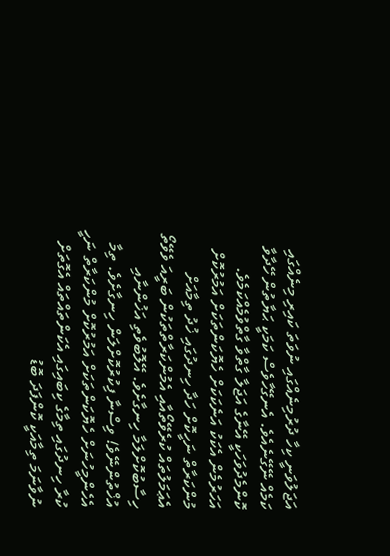އަޖަލުވަނީ ކިހާ ދުރުމިނެއްގައި ނުވަތަ ކައިރި މިނެއްގައި ކަމެއް ނޭގޭނެއެވެ. އެނގޭހާވެސް ކަމަކީ ޙަޔާތުން ހޭދާވާ ކޮންމެދުވަހަކީ އޭނާގެ އަޖަލާ ގާތްވާ ގާތްވުމެއްކަމެވެ.
އަހަރުމެން އެކަކު އަނެކަކަށް ހެޔޮކަންތަކަށް އަމުރުކޮށް މުންކަރާތް ނަހީކޮށް ހަދާ ހިނދުގައި ޚުދު ތިމާއަށް އެޢަމަލުތައް ކުރެވޭތޯއާއި އެމުންކަރާތްތަކުން ބަރީއަ ވެވޭތޯ ހިސާބުކޮށްލަމާ ހިނގާށެވެ. އޭލޮބުވެތި އަޚުންނާއި އުޚްތުންނޭވެ! ވިސްނާ ފިކުރުކޮށްލަން ހިނގާށެވެ. ތިމާ އެހެންމީހުނަށް ހެޔޮކަންތަކަށް އަމުރުކޮށް މުންކަރާތް ނަހީ ކުރާ ހިނދުގައި ތިމާގެ ކިބައިގައި އެކަންތައްތައް އެގޮތަށް ނުވާނަމަ ތިމާއަކީ ކޮންފަދަ ބޮޑު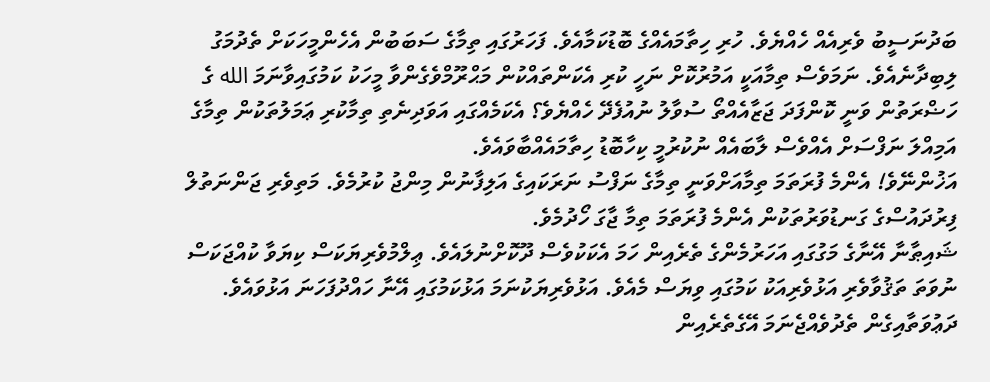ބަދުނަސީބު ވެރިއެއް ހެއްޔެވެ. ހުރި ހިތާމައެއްގެ ބޮޑުކަމާއެވެ. ފަހަރުގައި ތިމާގެ ސަބަބުން އެހެންމީހަކަށް ތެދުމަގު ލިބިދާނެއެވެ. ނަމަވެސް ތިމާއަކީ އަމުރުކޮށް ނަހީ ކުރި އެކަންތައްކުން މަޙްރޫމްވެގެންވާ މީހަކު ކަމުގައިވާނަމަ الله ގެ ހަޟްރަތުން ވަނީ ކޮންފަދަ ޖަޒާއެއްތޯ ސުވާލު ނުއުފެދޭ ހެއްޔެވެ؟ އެކަމެއްގައި އަވަދިނެތި ތިމާކުރި ޢަމަލުތަކުން ތިމާގެ އަމިއްލަ ނަފްސަށް އެއްވެސް ލާބައެއް ނުކުރުމީ ކިހާބޮޑު ހިތާމައެއްބާވައެވެ.
އަޚުންނޭވެ! އެންމެ ފުރަތަމަ ތިމާއަށްވަނީ ތިމާގެ ނަފްސު ނަރަކައިގެ އަލިފާނުން މިންޖު ކުރުމެވެ. މަތިވެރި ޖަންނަތުލް ފިރުދައުސްގެ ގަނޑުވަރުތަކުން އެންމެ ފުރަތަމަ ތިމާ ޖާގަ ހޯދުމެވެ.
ޝައިޠާނާ އޭނާގެ މަގުގައި އަހަރުމެންގެ ތެރެއިން ހަމަ އެކަކުވެސް ދޫކޮށްނުލައެވެ. ޢިލްމުވެރިޔަކަސް ކިޔަވާ ކުއްޖަކަސް ނުވަތަ ތަޤުވާވެރި އަޅުވެރިއަކު ކަމުގައި ވިޔަސް މެއެވެ. އަޅުވެރިޔަކުނަމަ އަޅުކަމުގައި އޭނާ ހައްދުފަހަނަ އަޅުވައެވެ. ދަޢުވަތާއިގެން ތެދުވެއްޖެނަމަ އޭގެތެރެއިން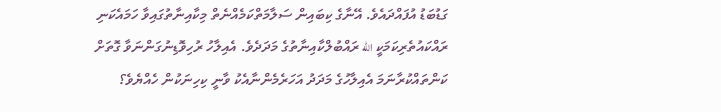ގަޑުބަޑު އުފައްދައެވެ. އޭނާގެ ކިބައިން ސަލާމަތްކަމެއްނެތް މިކާއިނާތުގައިވާ ހަމައެކަނި ރައްކައުތެރިކަމަކީ الله ރައްބުލްކާއިނާތުގެ މަދަދެވެ. އެއިލާހު ރުހިވޮޑިނުގަންނަވާ ގޮތަށް ކަންތައްކުރާނަމަ އެއިލާހުގެ މަދަދު އަހަރެމެންނާއެކު ވާނީ ކިހިނަކުން ހެއްޔެވެ؟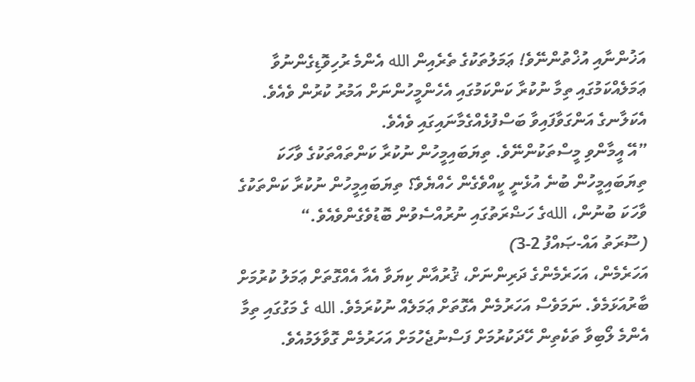އަޚުންނާއި އުޚްތުންނޭވެ! ޢަމަލުތަކުގެ ތެރެއިން الله އެންމެ ރުހިވޮޑިގެންނުވާ ޢަމަލެއްކަމުގައި ތިމާ ނުކުރާ ކަންކަމުގައި އެހެންމީހުންނަށް އަމުރު ކުރުން ވެއެވެ. އެކަލާނގެ އަންގަވާފައިވާ ބަސްފުޅެއްގެމާނައިގައި ވެއެވެ.
”އޭ އީމާންވި މީސްތަކުންނޭވެ. ތިޔަބައިމީހުން ނުކުރާ ކަންތައްތަކުގެ ވާހަކަ ތިޔަބައިމީހުން ބުނެ އުޅެނީ ކީއްވެގެން ހެއްޔެވެ؟ ތިޔަބައިމީހުން ނުކުރާ ކަންތަކުގެ ވާހަކަ ބުނުން، اللهގެ ހަޟްރަތުގައި ނުރުއްސެވުން ބޮޑުވެގެންވެއެވެ.“
(ސޫރަތު އައް-ޞައްފު 2-3)
އަހަރެމެން، އަހަރެމެންގެ ދަރިންނަށް، ޤުރުއާން ކިޔަވާ އެއާ އެއްގޮތަށް ޢަމަލު ކުރުމަށް ބާރުއަޅަމެވެ. ނަމަވެސް އަހަރުމެން އެގޮތަށް ޢަމަލެއް ނުކުރަމެވެ. الله ގެ މަގުގައި ތިމާ އެންމެ ލޯބިވާ ތަކެތިން ހޭދަކުރުމަށް ފަސްނުޖެހުމަށް އަހަރުމެން ގޮވާލަމުއެވެ.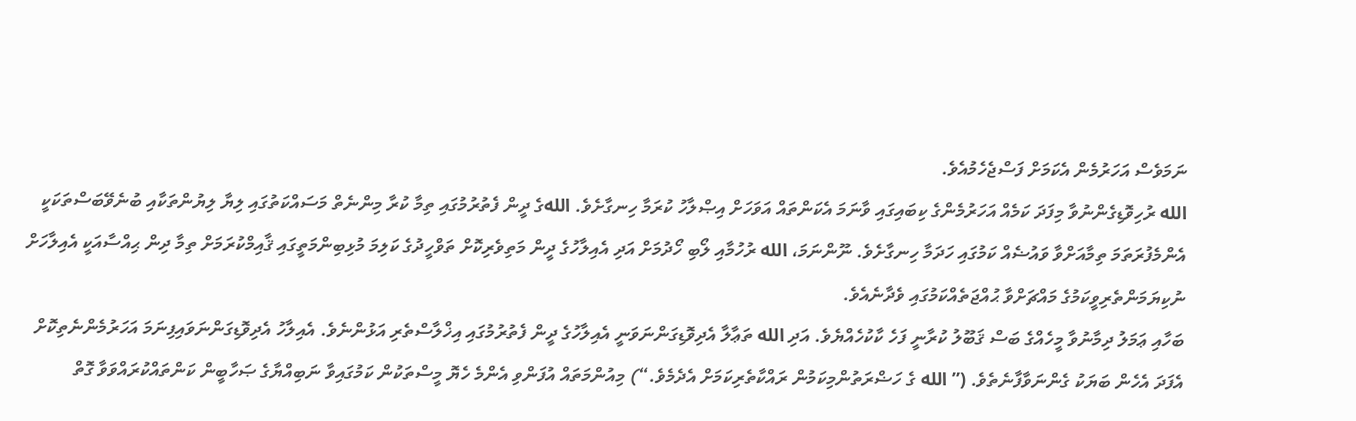ނަމަވެސް އަހަރުމެން އެކަމަށް ފަސްޖެހެމުއެވެ.
الله ރުހިވޮޑިގެންނުވާ މިފަދަ ކަމެއް އަހަރުމެންގެ ކިބައިގައި ވާނަމަ އެކަންތައް އަވަހަށް އިޞްލާހު ކުރަމާ ހިނގާށެވެ. اللهގެ ދީން ފެތުރުމުގައި ތިމާ ކުރާ މިންނެތް މަސައްކަތުގައި ލިޔާ ލިޔުންތަކާއި ބުނެވޭބަސްތަކަކީ އެންމެފުރަތަމަ ތިމާއަށްވާ ވައުޟެއް ކަމުގައި ހަދަމާ ހިނގާށެވެ. ނޫންނަމަ، الله ރުހުމާއި ލޯބި ހޯދުމަށް އަދި އެއިލާހުގެ ދީން މަތިވެރިކޮށް ތަވްހީދުގެ ކަލިމަ މުޅިބިންމަތީގައި ޤާއިމްކުރަމަށް ތިމާ ދިން ޙިއްސާއަކީ އެއިލާހަށް ނުކިޔަމަންތެރިވީކަމުގެ މައްޗަށްވާ ޙުއްޖަތެއްކަމުގައި ވެދާނެއެވެ.
ބަހާއި ޢަމަލު ދިމާނުވާ މީހެއްގެ ބަސް ޤަބޫލު ކުރާނީ ފަހެ ކާކުހެއްޔެވެ. އަދި الله ތަޢާލާ އެދިވޮޑިގަންނަވަނީ އެއިލާހުގެ ދީން ފެތުރުމުގައި އިޚްލާސްތެރި އަޅުންނެވެ. އެއިލާހު އެދިވޮޑިގަންނަވައިފިނަމަ އަހަރުމެންނެތިކޮށް އެފަދަ އެހެން ބަޔަކު ގެންނަވާފާނެތެވެ. (”الله ގެ ހަޟްރަތުންމިކަމުން ރައްކާތެރިކަމަށް އެދެމެވެ.“) މިއުންމަތައް އުފަންވި އެންމެ ހެޔޮ މީސްތަކުން ކަމުގައިވާ ނަބިއްޔާގެ ޞަހާބީން ކަންތައްކުރައްވަވާ ގޮތް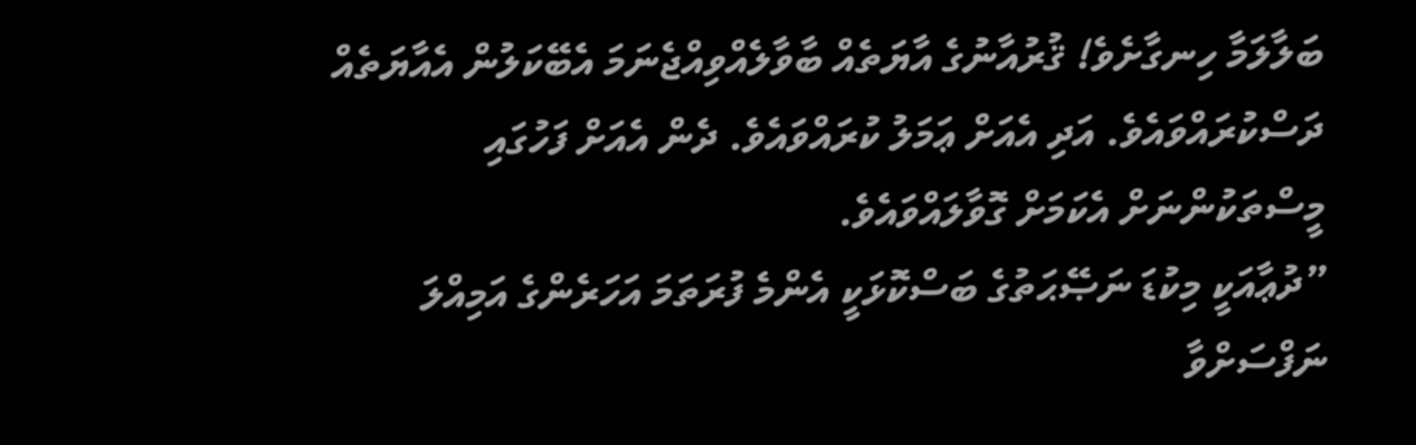ބަލާލަމާ ހިނގާށެވެ! ޤުރުއާނުގެ އާޔަތެއް ބާވާލެއްވިއްޖެނަމަ އެބޭކަލުން އެއާޔަތެއް ދަސްކުރައްވައެވެ. އަދި އެއަށް ޢަމަލު ކުރައްވައެވެ. ދެން އެއަށް ފަހުގައި މީސްތަކުންނަށް އެކަމަށް ގޮވާލައްވައެވެ.
”ދުޢާއަކީ މިކުޑަ ނަޞޭޙަތުގެ ބަސްކޮޅަކީ އެންމެ ފުރަތަމަ އަހަރެންގެ އަމިއްލަ ނަފްސަށްވާ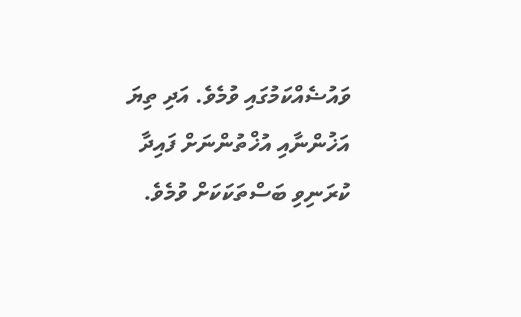ވައުޟެއްކަމުގައި ވުމެވެ. އަދި ތިޔަ އަޚުންނާއި އުޚްތުންނަށް ފައިދާ ކުރަނިވި ބަސްތަކަކަށް ވުމެވެ.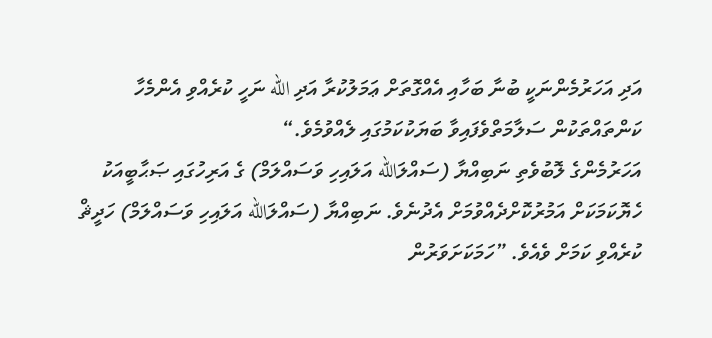އަދި އަހަރުމެންނަކީ ބުނާ ބަހާއި އެއްގޮތަށް ޢަމަލުކުރާ އަދި الله ނަހީ ކުރެއްވި އެންމެހާ ކަންތައްތަކުން ސަލާމަތްވެފައިވާ ބަޔަކުކަމުގައި ލެއްވުމެވެ.“
އަހަރުމެންގެ ލޮބުވެތި ނަބިއްޔާ (ސައްލަالله އަލައިހި ވަސައްލަމް) ގެ އަރިހުގައި ޞަޙާބީއަކު ހެޔޮކަމަކަށް އަމުރުކޮށްދެއްވުމަށް އެދުނެވެ. ނަބިއްޔާ (ސައްލަالله އަލައިހި ވަސައްލަމް) ހަދީޘް ކުރެއްވި ކަމަށް ވެއެވެ. ”ހަމަކަށަވަރުން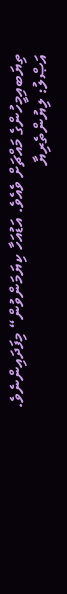ތިޔަބއިމީހުންގެ މައްޗަށް ވެއެވެ. އަޑުއަހާ ކިޔަމަންވުން“ މިފަދައިންނެވެ.
އަޞްލު: ލިޔުންތެރިޔާ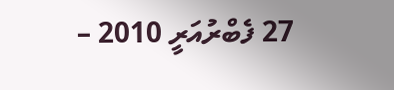27 ފެބްރުއަރީ 2010 –